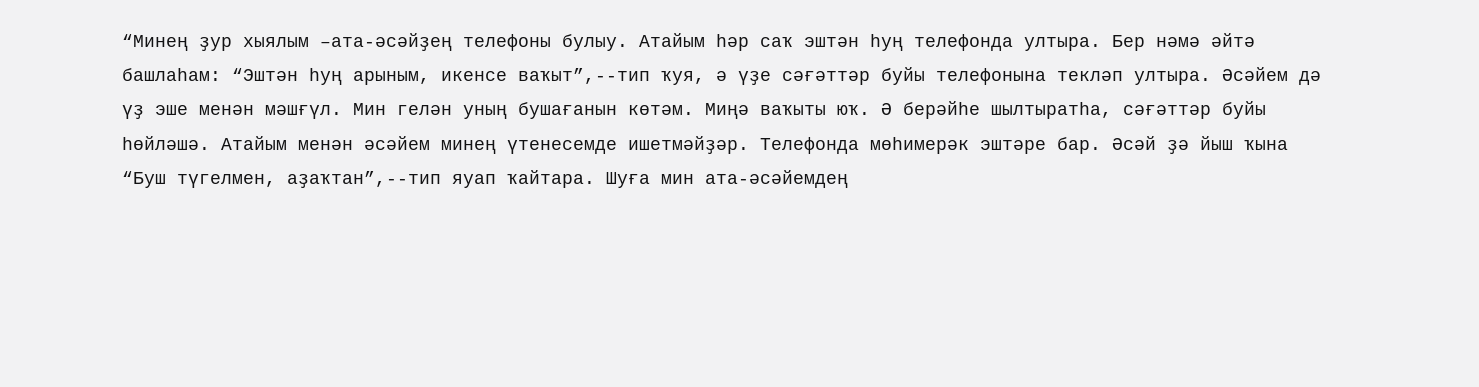“Минең ҙур хыялым –ата-әсәйҙең телефоны булыу. Атайым һәр саҡ эштән һуң телефонда ултыра. Бер нәмә әйтә башлаһам: “Эштән һуң арыным, икенсе ваҡыт”,--тип ҡуя, ә үҙе сәғәттәр буйы телефонына текләп ултыра. Әсәйем дә үҙ эше менән мәшғүл. Мин гелән уның бушағанын көтәм. Миңә ваҡыты юҡ. Ә берәйһе шылтыратһа, сәғәттәр буйы һөйләшә. Атайым менән әсәйем минең үтенесемде ишетмәйҙәр. Телефонда мөһимерәк эштәре бар. Әсәй ҙә йыш ҡына “Буш түгелмен, аҙаҡтан”,--тип яуап ҡайтара. Шуға мин ата-әсәйемдең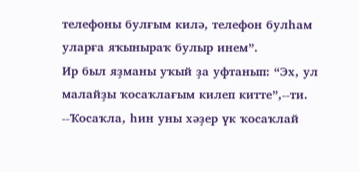телефоны булғым килә, телефон булһам уларға яҡыныраҡ булыр инем”.
Ир был яҙманы уҡый ҙа уфтанып: “Эх, ул малайҙы ҡосаҡлағым килеп китте”,--ти.
--Ҡосаҡла, һин уны хәҙер үк ҡосаҡлай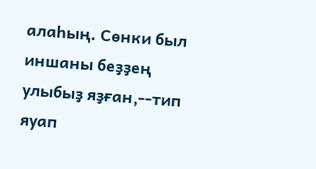алаһың. Сөнки был иншаны беҙҙең улыбыҙ яҙған,--тип яуап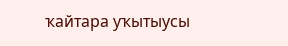ҡайтара уҡытыусы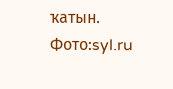ҡатын.
Фото:syl.ru